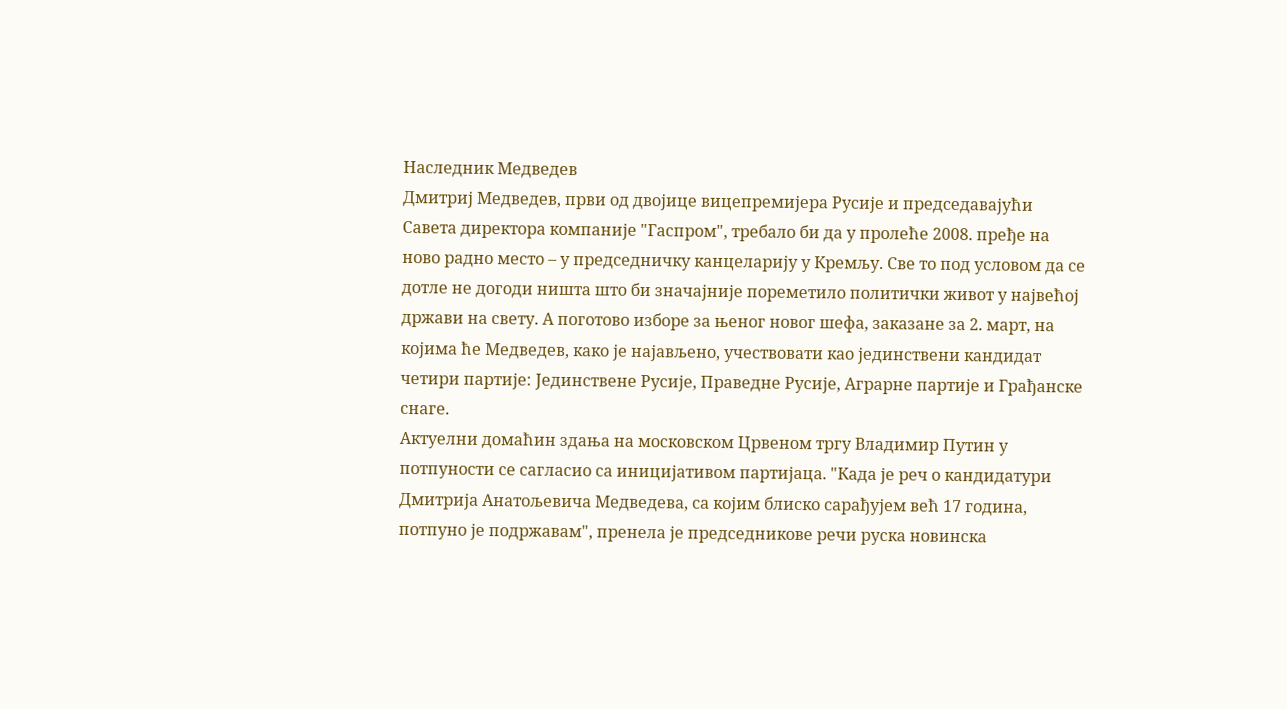Наследник Медведев
Дмитриј Медведев, први од двојице вицепремијера Русије и председавајући Савета директора компаније "Гаспром", требало би да у пролеће 2008. пређе на ново радно место – у председничку канцеларију у Кремљу. Све то под условом да се дотле не догоди ништа што би значајније пореметило политички живот у највећој држави на свету. А поготово изборе за њеног новог шефа, заказане за 2. март, на којима ће Медведев, како је најављено, учествовати као јединствени кандидат четири партије: Јединствене Русије, Праведне Русије, Аграрне партије и Грађанске снаге.
Актуелни домаћин здања на московском Црвеном тргу Владимир Путин у потпуности се сагласио са иницијативом партијаца. "Када је реч о кандидатури Дмитрија Анатољевича Медведева, са којим блиско сарађујем већ 17 година, потпуно је подржавам", пренела је председникове речи руска новинска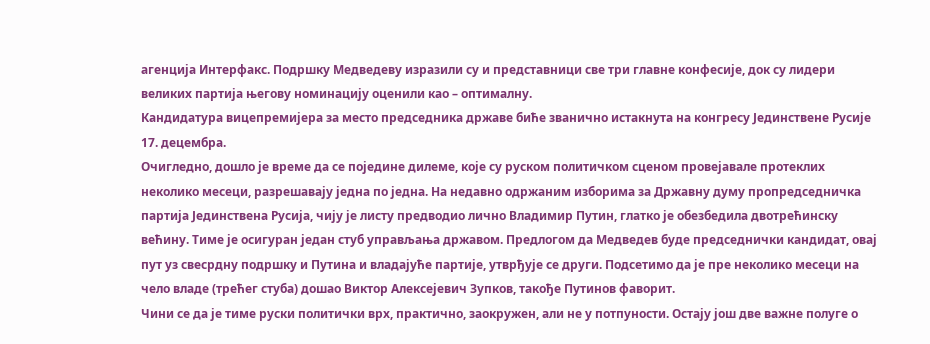агенција Интерфакс. Подршку Медведеву изразили су и представници све три главне конфесије, док су лидери великих партија његову номинацију оценили као – оптималну.
Кандидатура вицепремијера за место председника државе биће званично истакнута на конгресу Јединствене Русије 17. децембра.
Очигледно, дошло је време да се поједине дилеме, које су руском политичком сценом провејавале протеклих неколико месеци, разрешавају једна по једна. На недавно одржаним изборима за Државну думу пропредседничка партија Јединствена Русија, чију је листу предводио лично Владимир Путин, глатко је обезбедила двотрећинску већину. Тиме је осигуран један стуб управљања државом. Предлогом да Медведев буде председнички кандидат, овај пут уз свесрдну подршку и Путина и владајуће партије, утврђује се други. Подсетимо да је пре неколико месеци на чело владе (трећег стуба) дошао Виктор Алексејевич Зупков, такође Путинов фаворит.
Чини се да је тиме руски политички врх, практично, заокружен, али не у потпуности. Остају још две важне полуге о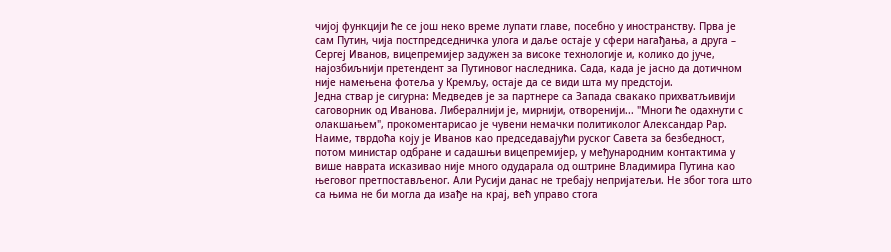чијој функцији ће се још неко време лупати главе, посебно у иностранству. Прва је сам Путин, чија постпредседничка улога и даље остаје у сфери нагађања, а друга – Сергеј Иванов, вицепремијер задужен за високе технологије и, колико до јуче, најозбиљнији претендент за Путиновог наследника. Сада, када је јасно да дотичном није намењена фотеља у Кремљу, остаје да се види шта му предстоји.
Једна ствар је сигурна: Медведев је за партнере са Запада свакако прихватљивији саговорник од Иванова. Либералнији је, мирнији, отворенији... "Многи ће одахнути с олакшањем", прокоментарисао је чувени немачки политиколог Александар Рар. Наиме, тврдоћа коју је Иванов као председавајући руског Савета за безбедност, потом министар одбране и садашњи вицепремијер, у међународним контактима у више наврата исказивао није много одударала од оштрине Владимира Путина као његовог претпостављеног. Али Русији данас не требају непријатељи. Не због тога што са њима не би могла да изађе на крај, већ управо стога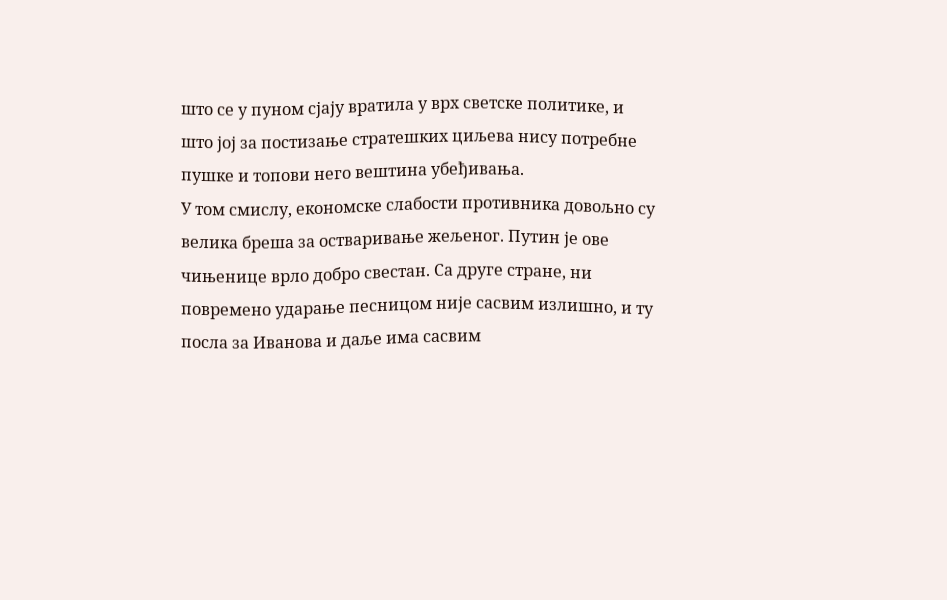што се у пуном сјају вратила у врх светске политике, и што јој за постизање стратешких циљева нису потребне пушке и топови него вештина убеђивања.
У том смислу, економске слабости противника довољно су велика бреша за остваривање жељеног. Путин је ове чињенице врло добро свестан. Са друге стране, ни повремено ударање песницом није сасвим излишно, и ту посла за Иванова и даље има сасвим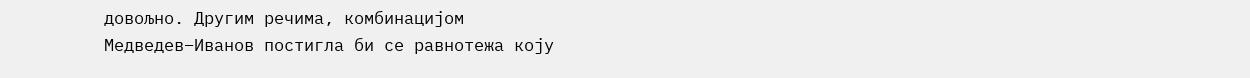довољно. Другим речима, комбинацијом Медведев–Иванов постигла би се равнотежа коју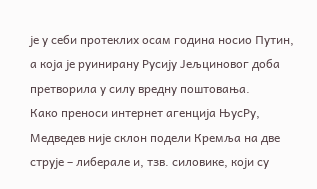је у себи протеклих осам година носио Путин, а која је руинирану Русију Јељциновог доба претворила у силу вредну поштовања.
Како преноси интернет агенција ЊусРу, Медведев није склон подели Кремља на две струје – либерале и, тзв. силовике, који су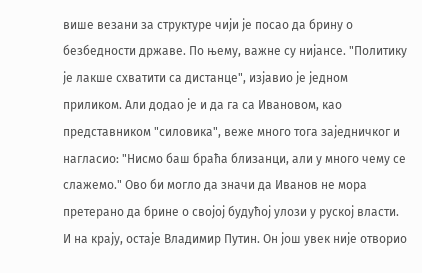више везани за структуре чији је посао да брину о безбедности државе. По њему, важне су нијансе. "Политику је лакше схватити са дистанце", изјавио је једном приликом. Али додао је и да га са Ивановом, као представником "силовика", веже много тога заједничког и нагласио: "Нисмо баш браћа близанци, али у много чему се слажемо." Ово би могло да значи да Иванов не мора претерано да брине о својој будућој улози у руској власти.
И на крају, остаје Владимир Путин. Он још увек није отворио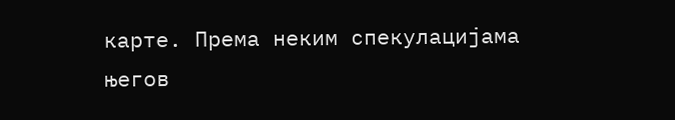карте. Према неким спекулацијама његов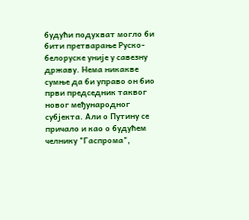будући подухват могло би бити претварање Руско-белоруске уније у савезну државу. Нема никакве сумње да би управо он био први председник таквог новог међународног субјекта. Али о Путину се причало и као о будућем челнику "Гаспрома",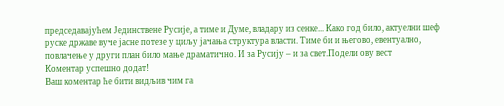председавајућем Јединствене Русије, а тиме и Думе, владару из сенке... Како год било, актуелни шеф руске државе вуче јасне потезе у циљу јачања структура власти. Тиме би и његово, евентуално, повлачење у други план било мање драматично. И за Русију – и за свет.Подели ову вест
Комeнтар успeшно додат!
Ваш комeнтар ћe бити видљив чим га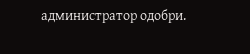администратор одобри.